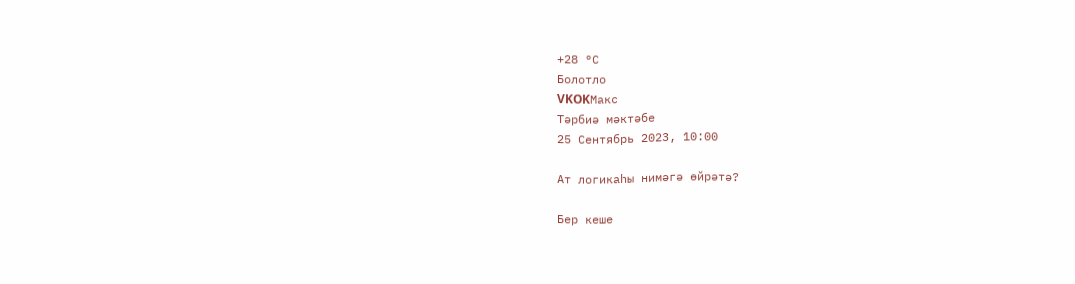+28 °С
Болотло
VKOKМакс
Тәрбиә мәктәбе
25 Сентябрь 2023, 10:00

Ат логикаһы нимәгә өйрәтә?

Бер кеше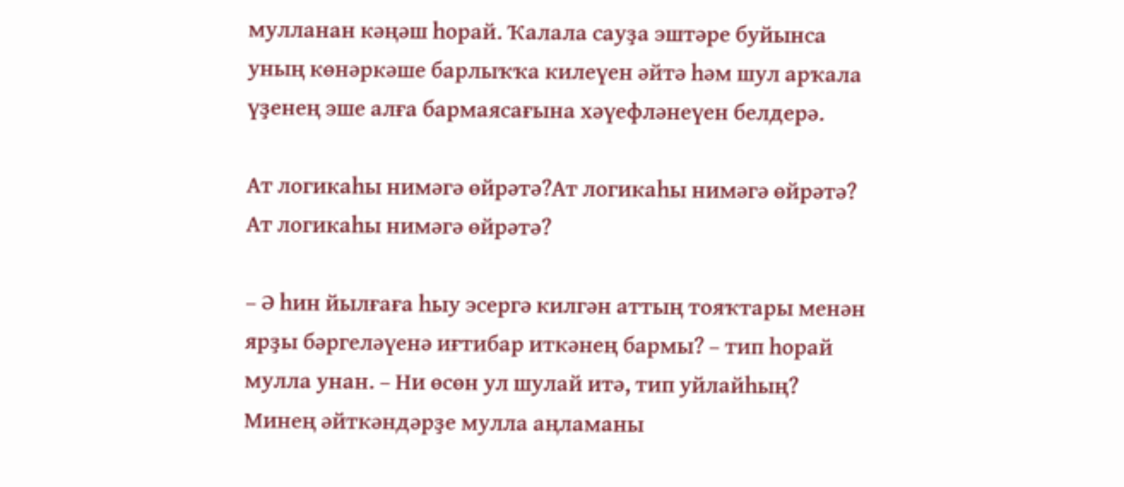мулланан кәңәш һорай. Ҡалала сауҙа эштәре буйынса уның көнәркәше барлыҡҡа килеүен әйтә һәм шул арҡала үҙенең эше алға бармаясағына хәүефләнеүен белдерә.

Ат логикаһы нимәгә өйрәтә?Ат логикаһы нимәгә өйрәтә?
Ат логикаһы нимәгә өйрәтә?

– Ә һин йылғаға һыу эсергә килгән аттың тояҡтары менән ярҙы бәргеләүенә иғтибар иткәнең бармы? – тип һорай мулла унан. – Ни өсөн ул шулай итә, тип уйлайһың?
Минең әйткәндәрҙе мулла аңламаны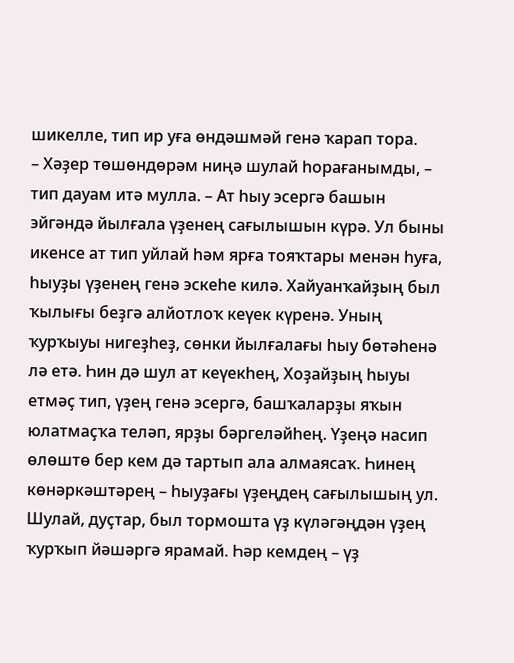шикелле, тип ир уға өндәшмәй генә ҡарап тора.
– Хәҙер төшөндөрәм ниңә шулай һорағанымды, – тип дауам итә мулла. – Ат һыу эсергә башын эйгәндә йылғала үҙенең сағылышын күрә. Ул быны икенсе ат тип уйлай һәм ярға тояҡтары менән һуға, һыуҙы үҙенең генә эскеһе килә. Хайуанҡайҙың был ҡылығы беҙгә алйотлоҡ кеүек күренә. Уның ҡурҡыуы нигеҙһеҙ, сөнки йылғалағы һыу бөтәһенә лә етә. Һин дә шул ат кеүекһең, Хоҙайҙың һыуы етмәҫ тип, үҙең генә эсергә, башҡаларҙы яҡын юлатмаҫҡа теләп, ярҙы бәргеләйһең. Үҙеңә насип өлөштө бер кем дә тартып ала алмаясаҡ. Һинең көнәркәштәрең – һыуҙағы үҙеңдең сағылышың ул.
Шулай, дуҫтар, был тормошта үҙ күләгәңдән үҙең ҡурҡып йәшәргә ярамай. Һәр кемдең – үҙ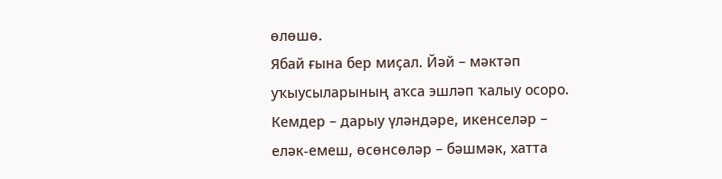өлөшө.
Ябай ғына бер миҫал. Йәй – мәктәп уҡыусыларының аҡса эшләп ҡалыу осоро. Кемдер – дарыу үләндәре, икенселәр – еләк-емеш, өсөнсөләр – бәшмәк, хатта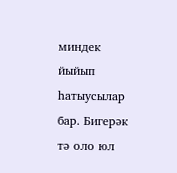миндек йыйып һатыусылар бар. Бигерәк тә оло юл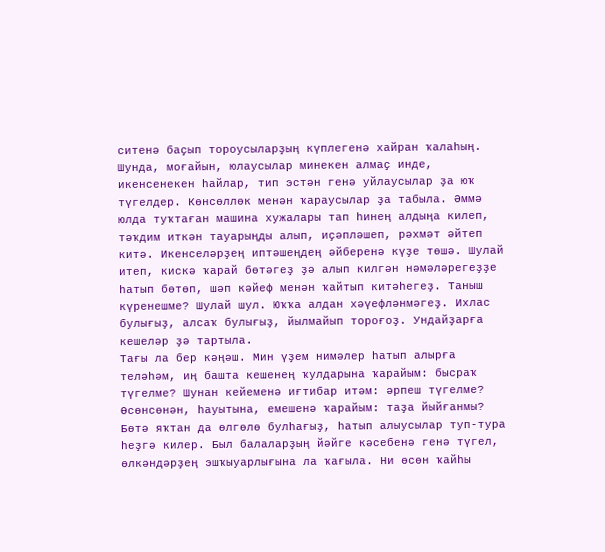ситенә баҫып тороусыларҙың күплегенә хайран ҡалаһың. Шунда, моғайын, юлаусылар минекен алмаҫ инде, икенсенекен һайлар, тип эстән генә уйлаусылар ҙа юҡ түгелдер. Көнсөллөк менән ҡараусылар ҙа табыла. Әммә юлда туҡтаған машина хужалары тап һинең алдыңа килеп, тәҡдим иткән тауарыңды алып, иҫәпләшеп, рәхмәт әйтеп китә. Икенселәрҙең иптәшеңдең әйберенә күҙе төшә. Шулай итеп, кискә ҡарай бөтәгеҙ ҙә алып килгән нәмәләрегеҙҙе һатып бөтөп, шәп кәйеф менән ҡайтып китәһегеҙ. Таныш күренешме? Шулай шул. Юҡҡа алдан хәүефләнмәгеҙ. Ихлас булығыҙ, алсаҡ булығыҙ, йылмайып тороғоҙ. Ундайҙарға кешеләр ҙә тартыла.
Тағы ла бер кәңәш. Мин үҙем нимәлер һатып алырға теләһәм, иң башта кешенең ҡулдарына ҡарайым: бысраҡ түгелме? Шунан кейеменә иғтибар итәм: әрпеш түгелме? Өсөнсөнән, һауытына, емешенә ҡарайым: таҙа йыйғанмы? Бөтә яҡтан да өлгөлө булһағыҙ, һатып алыусылар туп-тура һеҙгә килер. Был балаларҙың йәйге кәсебенә генә түгел, өлкәндәрҙең эшҡыуарлығына ла ҡағыла. Ни өсөн ҡайһы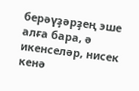берәүҙәрҙең эше алға бара, ә икенселәр, нисек кенә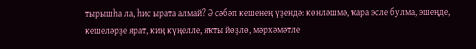тырышһа ла, һис ырата алмай? Ә сәбәп кешенең үҙендә: көнләшмә, ҡара эсле булма, эшеңде, кешеләрҙе ярат, киң күңелле, яҡты йөҙлө, мәрхәмәтле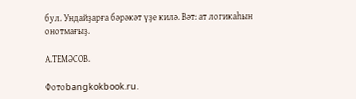бул. Ундайҙарға бәрәкәт үҙе килә. Вәт: ат логикаһын онотмағыҙ.

А.ТЕМӘСОВ.

Фотоbangkokbook.ru.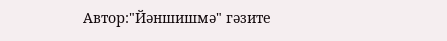Автор:"Йәншишмә" гәзите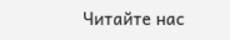Читайте нас